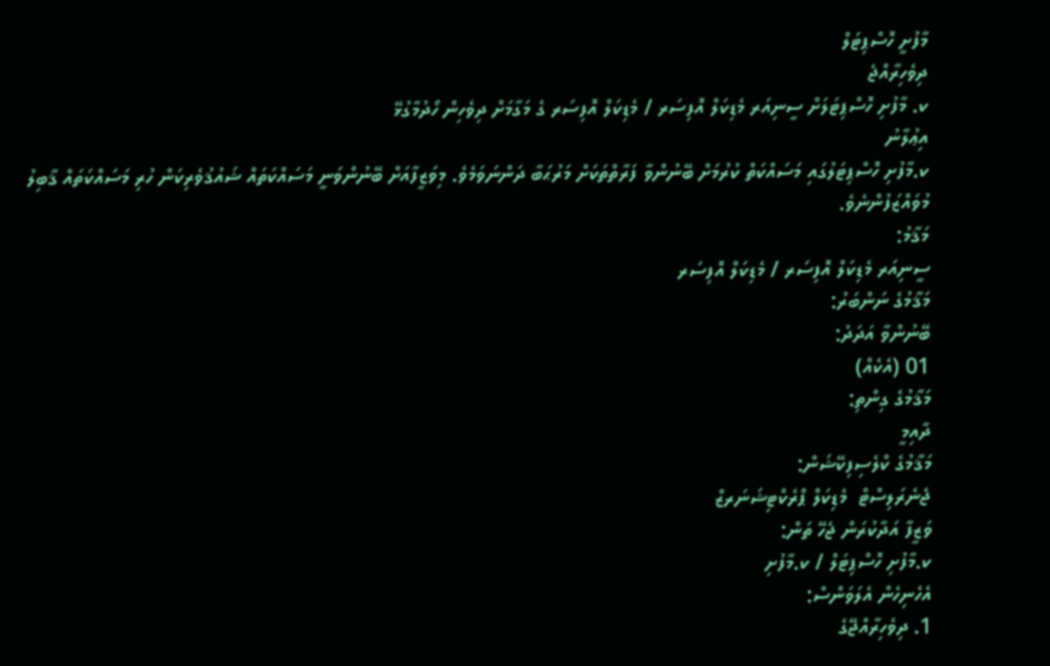މާފުށީ ހޮސްޕިޓަލް
ދިވެހިރާއްޖެ
ކ. މާފުށި ހޮސްޕިޓަލަށް ސީނިއަރ މެޑިކަލް އޮފިސަރ / މެޑިކަލް އޮފިސަރ ގެ މަގާމަށް ދިވެހިން ހޯދުމާގުޅޭ
އިޢުލާނު
ކ.މާފުށި ހޮސްޕިޓަލުގައި މަސައްކަތް ކުރުމަށް ބޭނުންވާ ފަރާތްތަކަށް މަރުޙަބާ ދަންނަވަމެވެ. މިވަޒީފާއަށް ބޭނުންވަނީ މަސައްކަތައް ޝައުޤުވެރިކަން ހުރި މަސައްކަތައް ޤާބިލު މުވައްޒަފުންނެވެ.
މަޤާމު:
ސީނިއަރ މެޑިކަލް އޮފިސަރ / މެޑިކަލް އޮފިސަރ
މަޤާމުގެ ނަންބަރު:
ބޭނުންވާ އަދަދު:
01 (އެކެއް)
މަޤާމުގެ ގިންތި:
ދާއިމީ
މަޤާމުގެ ކްލެސިފިކޭޝަން:
ޖެނެރަލިސްޓް  މެޑިކަލް ޕްރެކްޓިޝަނަރޒް
ވަޒީފާ އަދާކުރަން ޖެހޭ ތަން:
ކ.މާފުށި ހޮސްޕިޓަލް / ކ.މާފުށި
އެހެނިހެން އެލަވަންސް:
1. ދިވެހިރާއްޖޭގެ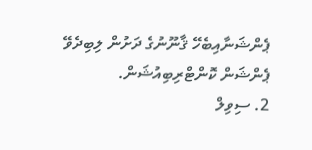ޕެންޝަނާއިބެހޭ ޤާނޫނުގެ ދަށުން ލިބިދެވޭ ޕެންޝަން ކޮންޓްރިބިއުޝަން.
2. ސިވިލް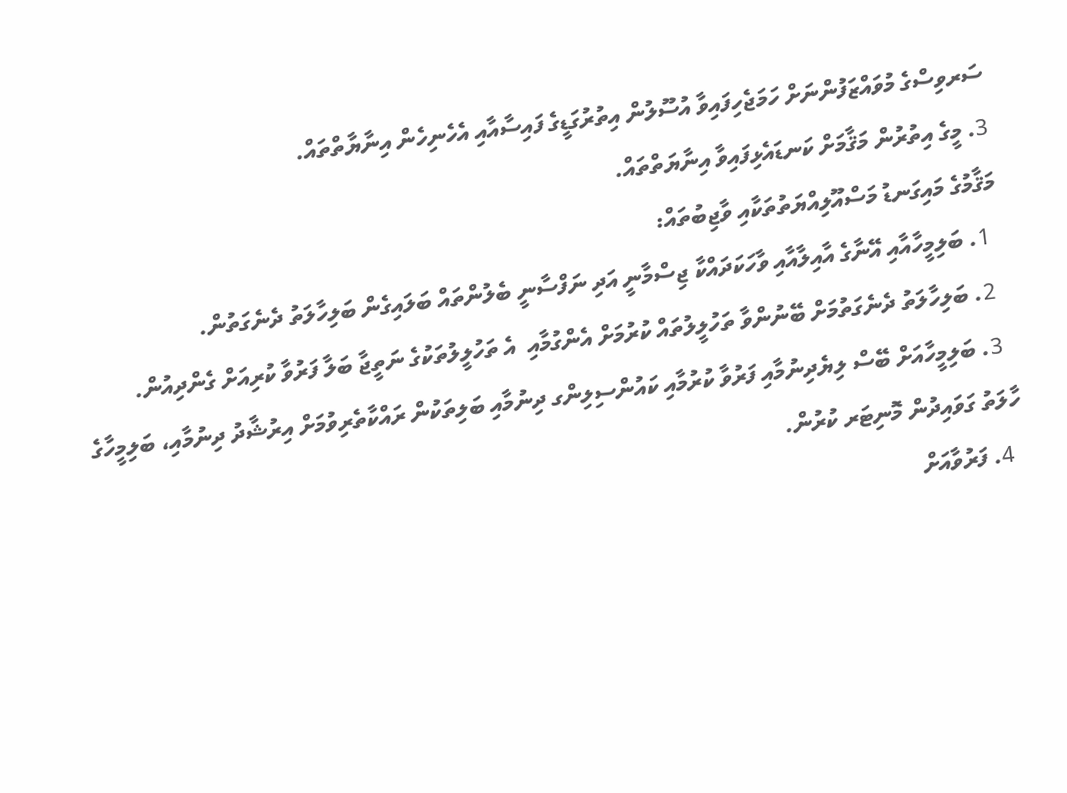ސަރވިސްގެ މުވައްޒަފުންނަށް ހަމަޖެހިފައިވާ އުސޫލުން އިތުރުގަޑީގެ ފައިސާއާއި އެހެނިހެން އިނާޔާތްތައް.
3. މީގެ އިތުރުން މަޤާމަށް ކަނޑައެޅިފައިވާ އިނާޔަތްތައް.
މަޤާމުގެ މައިގަނޑު މަސްއޫލިއްޔަތުތަކާއި ވާޖިބުތައް:
  1. ބަލިމީހާއާއި އޭނާގެ އާއިލާއާއި ވާހަކަދައްކާ ޖިސްމާނީ އަދި ނަފްސާނީ ބެލުންތައް ބަލައިގެން ބަލިހާލަތު ދެނެގަތުން.
  2. ބަލިހާލަތު ދެނެގަތުމަށް ބޭނުންވާ ތަހުލީލުތައް ކުރުމަށް އެންގުމާއި  އެ ތަހުލީލުތަކުގެ ނަތީޖާ ބަލާ ފަރުވާ ކުރިއަށް ގެންދިއުން.
  3. ބަލިމީހާއަށް ބޭސް ލިޔެދިނުމާއި ފަރުވާ ކުރުމާއި ކައުންސިލިންގ ދިނުމާއި ބަލިތަކުން ރައްކާތެރިވުމަށް އިރުޝާދު ދިނުމާއި، ބަލިމީހާގެ ހާލަތު ގަވައިދުން މޮނިޓަރ ކުރުން.
  4. ފަރުވާއަށް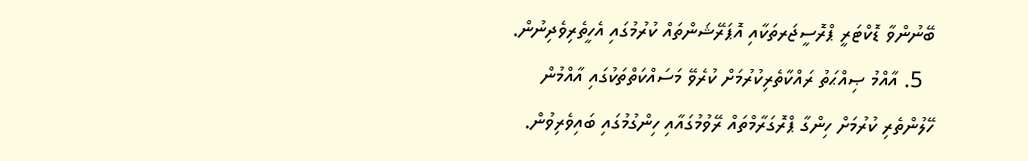ބޭނުންވާ ޑޮކްޓަރީ ޕްރޮސީޖަރތަކާއި އޮޕަރޭޝަންތައް ކުރުމުގައި އެހީތެރިވެދިނުން.
  5. އާއްމު ޞިއްޙަތު ރައްކާތެރިކުރުމަށް ކުރެވޭ މަސައްކަތްތަކުގައި އާއްމުން ހޭލުންތެރި ކުރުމަށް ހިންގާ ޕްރޮގަރާމްތައް ރޭވުމުގައާއި ހިންގުމުގައި ބައިވެރިވުން.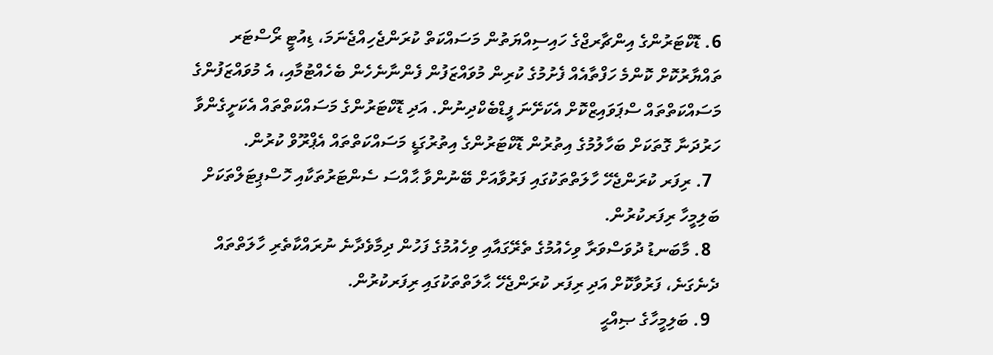6. ޑޮކްޓަރުންގެ އިންޗާރޖްގެ ހައިސިއްޔަތުން މަސައްކަތް ކުރަންޖެހިއްޖެނަމަ، ޑިއުޓީ ރޯސްޓަރ ތައްޔާރުކޮށް ކޮންމެ ހަފްތާއެއް ފެށުމުގެ ކުރިން މުވައްޒަފުން ފެންނާނެހެން ބެހެއްޓުމާއި، އެ މުވައްޒަފުންގެ މަސައްކަތްތައް ސްޕަވައިޒްކޮށް އެކަށޭނަ ފީޑްބެކްދިނުން. އަދި ޑޮކްޓަރުންގެ މަސައްކަތްތައް އެކަށީގެންވާ ހަރުދަނާ ގޮތަކަށް ބަހާލުމުގެ އިތުރުން ޑޮކްޓަރުންގެ އިތުރުގަޑީ މަސައްކަތްތައް އެޕްރޫވް ކުރުން.
  7. ރިފަރ ކުރަންޖެހޭ ހާލަތްތަކުގައި ފަރުވާއަށް ބޭނުންވާ ޙާއްސަ ސެންޓަރުތަކާއި ހޮސްޕިޓަލްތަކަށް ބަލިމީހާ ރިފަރކުރުން.
  8. މާބަނޑު ދުވަސްވަރާ ވިހެއުމުގެ ތެރޭގައާއި ވިހެއުމުގެ ފަހުން ދިމާވެދާނެ ނުރައްކާތެރި ހާލަތްތައް ދެނެގަނެ، ފަރުވާކޮށް އަދި ރިފަރ ކުރަންޖެހޭ ޙާލަތްތަކުގައި ރިފަރކުރުން.
  9. ބަލިމީހާގެ ޞިއްޙީ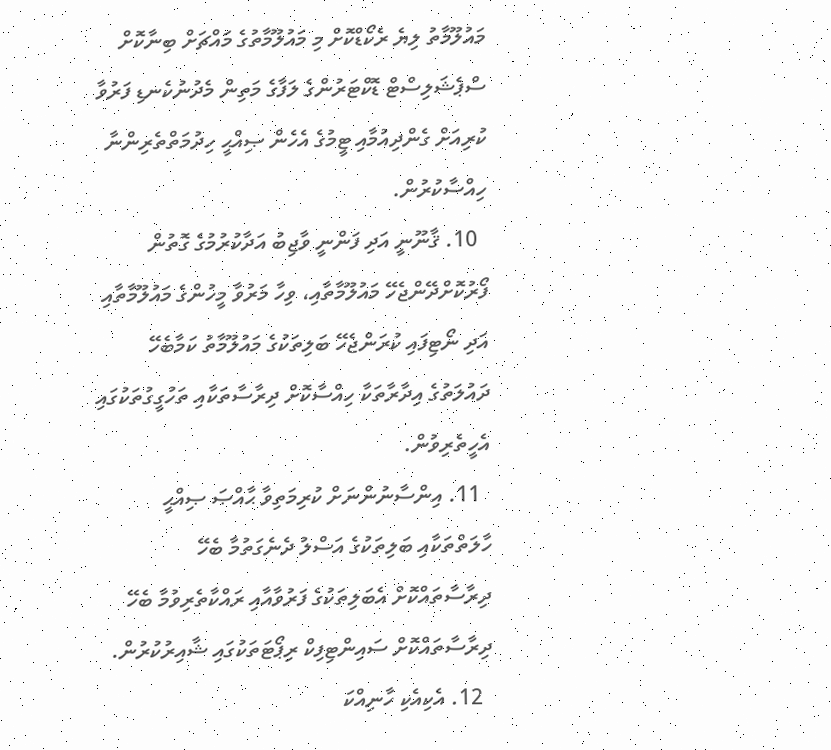މައުލޫމާތު ލިޔެ ރެކޯޑްކޮށް މި މައުލޫމާތުގެ މައްޗަށް ބިނާކޮށް ސްޕެޝަލިސްޓް ޑޮކްޓަރުންގެ ލަފާގެ މަތިން މެދުނުކެނޑި ފަރުވާ ކުރިއަށް ގެންދިއުމާއި ޓީމުގެ އެހެން ޞިއްޙީ ހިދުމަތްތެރިންނާ ހިއްސާކުރުން.
  10. ޤާނޫނީ އަދި ފަންނީ ވާޖިބު އަދާކުރުމުގެ ގޮތުން ފޯރުކޮށްދޭންޖެހޭ މައުލޫމާތާއި، ވިހާ މަރުވާ މީހުންގެ މައުލޫމާތާއި އަދި ނޯޓިފައި ކުރަންޖެހޭ ބަލިތަކުގެ މައުލޫމާތު ކަމާބެހޭ ދައުލަތުގެ އިދާރާތަކާ ހިއްސާކޮށް ދިރާސާތަކާއި ތަހުގީގުތަކުގައި އެހީތެރިވުން.
  11. އިންސާނުންނަށް ކުރިމަތިވާ ޙާއްޞަ ޞިއްޙީ ހާލަތްތަކާއި ބަލިތަކުގެ އަސްލު ދެނެގަތުމާ ބެހޭ ދިރާސާތައްކޮށް އެބަލިތަކުގެ ފަރުވާއާއި ރައްކާތެރިވުމާ ބެހޭ ދިރާސާތައްކޮށް ސައިންޓިފިކް ރިޕޯޓަތަކުގައި ޝާއިރުކުރުން.
  12. އެކިއެކި ހާނިއްކަ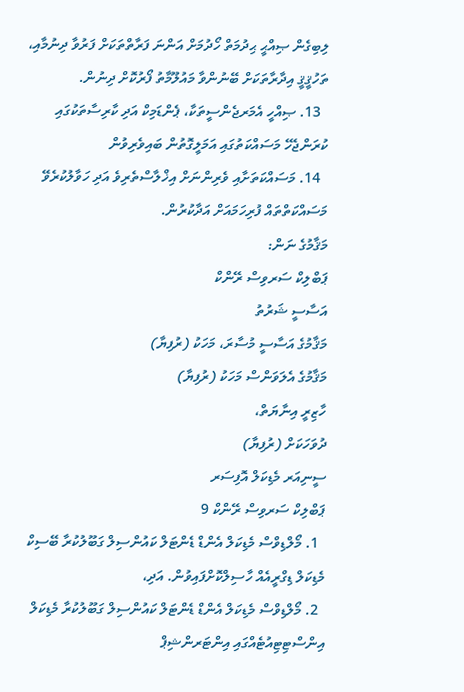ލިބިގެން ޞިއްޙީ ޙިދުމަތް ހޯދުމަށް އަންނަ ފަރާތްތަކަށް ފަރުވާ ދިނުމާއި، ތަހުޤީޤީ އިދާރާތަކަށް ބޭނުންވާ މައުލޫމާތު ފޯރުކޮށް ދިނުން.
  13. ޞިއްހީ އެމަރޖެންސީތަކާ، ޕެންޑަމިކް އަދި ކާރިސާތަކުގައި ކުރަންޖެހޭ މަސައްކަތުގައި އަމަލީގޮތުން ބައިވެރިވުން
  14. މަސައްކަތަށާއި ވެރިންނަށް އިޚްލާސްތެރިވެ އަދި ހަވާލުކުރެވޭ މަސައްކަތްތައް ފުރިހަމައަށް އަދާކުރުން.
މަޤާމުގެ ނަން:
ޕަބްލިކް ސަރވިސް ރޭންކް
އަސާސީ ޝަރުތު
މަޤާމުގެ އަސާސީ މުސާރަ، މަހަކު (ރުފިޔާ)
މަޤާމުގެ އެލަވަންސް މަހަކު (ރުފިޔާ)
ހާޒިރީ އިނާޔަތް،
ދުވަހަކަށް (ރުފިޔާ)
ސީނިއަރ މެޑިކަލް އޮފިސަރ
ޕަބްލިކް ސަރވިސް ރޭންކް 9
  1. މޯލްޑިވްސް މެޑިކަލް އެންޑް ޑެންޓަލް ކައުންސިލް ގަބޫލުކުރާ ބޭސިކް މެޑިކަލް ޑިގްރީއެއް ހާސިލްކޮށްފައިވުން. އަދި،
  2. މޯލްޑިވްސް މެޑިކަލް އެންޑް ޑެންޓަލް ކައުންސިލް ގަބޫލުކުރާ މެޑިކަލް އިންސްޓިޓިއުޓެއްގައި އިންޓަރންޝިޕް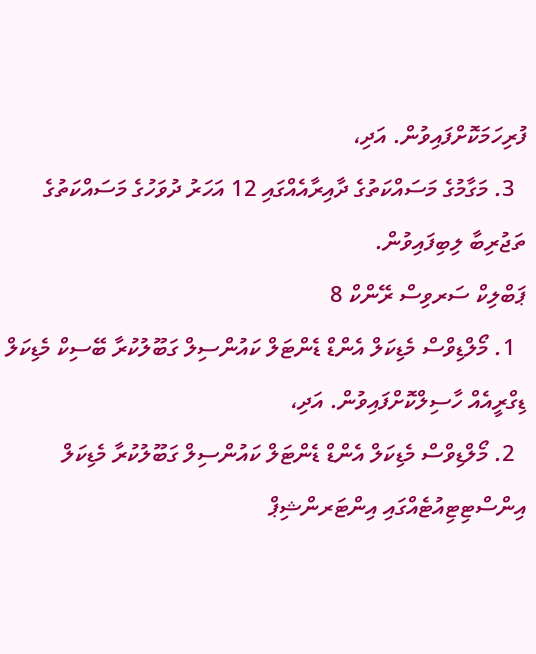ފުރިހަމަކޮށްފައިވުން. އަދި،
  3. މަގާމުގެ މަސައްކަތުގެ ދާއިރާއެއްގައި 12 އަހަރު ދުވަހުގެ މަސައްކަތުގެ ތަޖުރިބާ ލިބިފައިވުން.
ޕަބްލިކް ސަރވިސް ރޭންކް 8
  1. މޯލްޑިވްސް މެޑިކަލް އެންޑް ޑެންޓަލް ކައުންސިލް ގަބޫލުކުރާ ބޭސިކް މެޑިކަލް ޑިގްރީއެއް ހާސިލްކޮށްފައިވުން. އަދި،
  2. މޯލްޑިވްސް މެޑިކަލް އެންޑް ޑެންޓަލް ކައުންސިލް ގަބޫލުކުރާ މެޑިކަލް އިންސްޓިޓިއުޓެއްގައި އިންޓަރންޝިޕް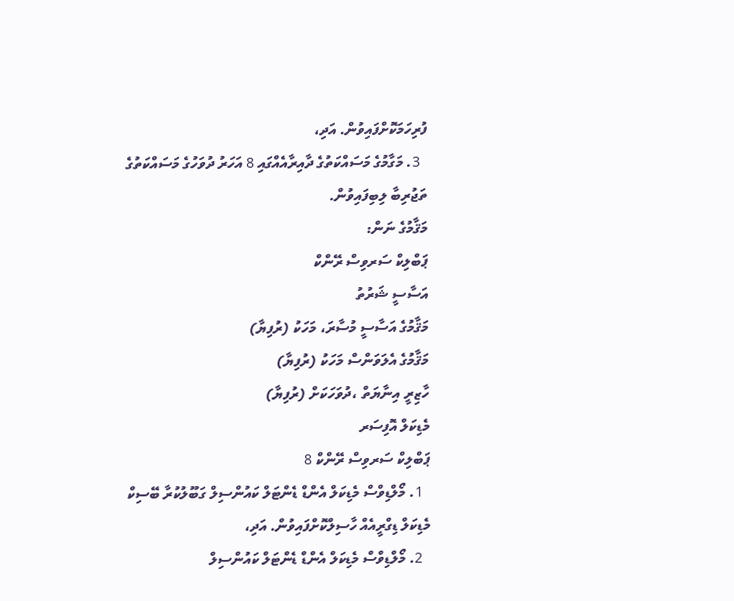ފުރިހަމަކޮށްފައިވުން. އަދި،
  3. މަގާމުގެ މަސައްކަތުގެ ދާއިރާއެއްގައި 8 އަހަރު ދުވަހުގެ މަސައްކަތުގެ ތަޖުރިބާ ލިބިފައިވުން.
މަޤާމުގެ ނަން:
ޕަބްލިކް ސަރވިސް ރޭންކް
އަސާސީ ޝަރުތު
މަޤާމުގެ އަސާސީ މުސާރަ، މަހަކު (ރުފިޔާ)
މަޤާމުގެ އެލަވަންސް މަހަކު (ރުފިޔާ)
ހާޒިރީ އިނާޔަތް ،ދުވަހަކަށް (ރުފިޔާ)
މެޑިކަލް އޮފިސަރ
ޕަބްލިކް ސަރވިސް ރޭންކް 8
  1. މޯލްޑިވްސް މެޑިކަލް އެންޑް ޑެންޓަލް ކައުންސިލް ގަބޫލުކުރާ ބޭސިކް މެޑިކަލް ޑިގްރީއެއް ހާސިލްކޮށްފައިވުން. އަދި،
  2. މޯލްޑިވްސް މެޑިކަލް އެންޑް ޑެންޓަލް ކައުންސިލް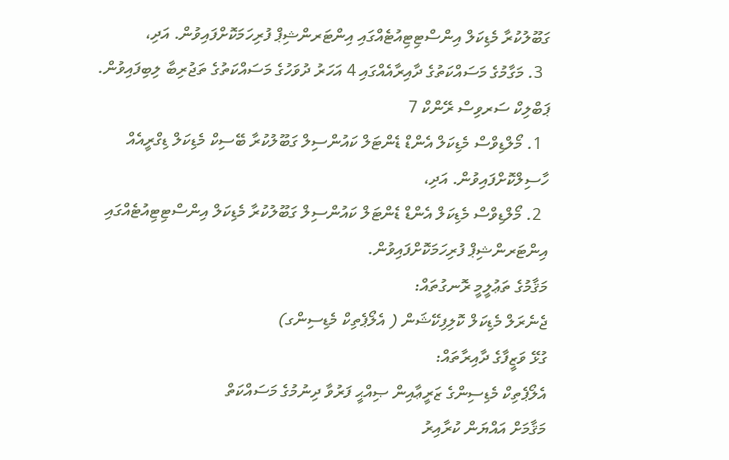ގަބޫލުކުރާ މެޑިކަލް އިންސްޓިޓިއުޓެއްގައި އިންޓަރންޝިޕް ފުރިހަމަކޮށްފައިވުން. އަދި،
  3. މަގާމުގެ މަސައްކަތުގެ ދާއިރާއެއްގައި 4 އަހަރު ދުވަހުގެ މަސައްކަތުގެ ތަޖުރިބާ ލިބިފައިވުން.
ޕަބްލިކް ސަރވިސް ރޭންކް 7
  1. މޯލްޑިވްސް މެޑިކަލް އެންޑް ޑެންޓަލް ކައުންސިލް ގަބޫލުކުރާ ބޭސިކް މެޑިކަލް ޑިގްރީއެއް ހާސިލްކޮށްފައިވުން. އަދި،
  2. މޯލްޑިވްސް މެޑިކަލް އެންޑް ޑެންޓަލް ކައުންސިލް ގަބޫލުކުރާ މެޑިކަލް އިންސްޓިޓިއުޓެއްގައި އިންޓަރންޝިޕް ފުރިހަމަކޮށްފައިވުން.
މަޤާމުގެ ތަޢުލީމީ ރޮނގުތައް:
ޖެނެރަލް މެޑިކަލް ކޮލިފިކޭޝަން ( އެލޯޕެތިކް މެޑިސިންގ)
ގުޅޭ ވަޒީފާގެ ދާއިރާތައް:
އެލޯޕެތިކް މެޑިސިންގެ ޒަރީޢާއިން ޞިއްޙީ ފަރުވާ ދިނުމުގެ މަސައްކަތް
މަޤާމަށް އައްޔަން ކުރާއިރު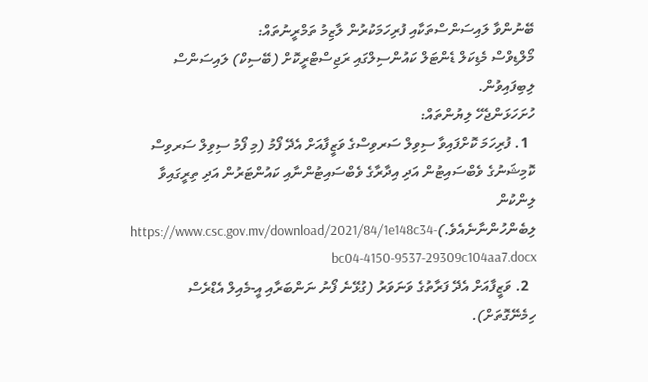ބޭނުންވާ ލައިސަންސްތަކާއި ފުރިހަމަކުރުން ލާޒިމު ތަމްރީނުތައް:
މޯލްޑިވްސް މެޑިކަލް ޑެންޓަލް ކައުންސިލްގައި ރަޖިސްޓްރީކޮށް (ބޭސިކް) ލައިސަންސް ލިބިފައިވުން.
ހުށަހަޅަންޖެހޭ ލިޔުންތައް:
  1. ފުރިހަމަ ކޮށްފައިވާ ސިވިލް ސަރވިސްގެ ވަޒީފާއަށް އެދޭ ފޯމު (މި ފޯމު ސިވިލް ސަރވިސް ކޮމިޝަނުގެ ވެބްސައިޓުން އަދި އިދާރާގެ ވެބްސައިޓުންނާއި ކައުންޓަރުން އަދި ތިރީގައިވާ ލިންކުން ލިބެންހުންނާނެއެވެ.)https://www.csc.gov.mv/download/2021/84/1e148c34-bc04-4150-9537-29309c104aa7.docx
  2. ވަޒީފާއަށް އެދޭ ފަރާތުގެ ވަނަވަރު (ގުޅޭނެ ފޯނު ނަންބަރާއި އީ-މެއިލް އެޑްރެސް ހިމެނޭގޮތަށް).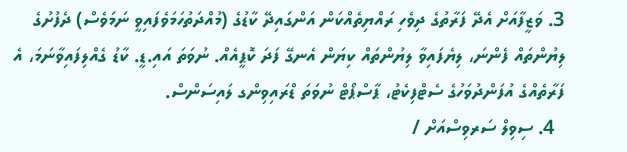3. ވަޒީފާއަށް އެދޭ ފަރާތުގެ ދިވެހި ރައްޔިތެއްކަން އަންގައިދޭ ކާޑުގެ (މުއްދަތުހަމަވެފައިވީ ނަމަވެސް) ދެފުށުގެ ލިޔުންތައް ފެންނަ، ލިޔެފައިވާ ލިޔުންތައް ކިޔަން އެނގޭ ފަދަ ކޮޕީއެއް. ނުވަތަ އައި.ޑީ. ކާޑު ގެއްލިފައިވާނަމަ، އެ ފަރާތެއްގެ އުފަންދުވަހުގެ ސެޓްފިކެޓު، ޕާސްޕޯޓް ނުވަތަ ޑްރައިވިންގ ލައިސަންސް.
  4. ސިވިލް ސަރވިސްއަށް /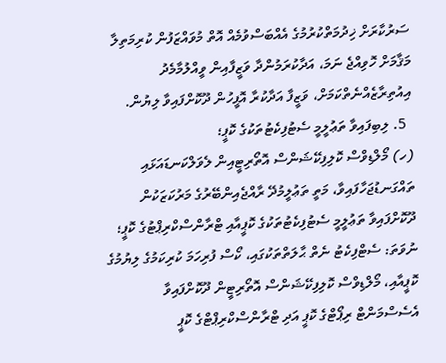ސަރުކާރަށް ޚިދުމަތްކުރުމުގެ އެއްބަސްވުމެއް އޮތް މުވައްޒަފުން ކުރިމަތިލާ މަޤާމަށް ހޮވިއްޖެ ނަމަ، އަދާކުރަމުންދާ ވަޒީފާއިން ވީއްލުމާމެދު އިއުތިރާޒެއްނެތްކަމަށް، ވަޒީފާ އަދާކުރާ އޮފީހުން ދޫކޮށްފައިވާ ލިޔުން.
  5. ލިބިފައިވާ ތަޢުލީމީ ސެޓުފިކެޓުތަކުގެ ކޮޕީ؛
(ހ) މޯލްޑިވްސް ކޮލިފިކޭޝަންސް އޮތޯރިޓީއިން ލެވަލްކަނޑައަޅައި ތައްގަނޑުޖަހާފައިވާ، މަތީ ތަޢުލީމުދޭ ރާއްޖެއިންބޭރުގެ މަރުކަޒަކުން ދޫކޮށްފައިވާ ތަޢުލީމީ ސެޓުފިކެޓުތަކުގެ ކޮޕީއާއި ޓްރާންސްކްރިޕްޓުގެ ކޮޕީ؛ ނުވަތަ: ސެޓްފިކެޓު ނެތް ޙާލަތްތަކުގައި، ކޯސް ފުރިހަމަ ކުރިކަމުގެ ލިޔުމުގެ ކޮޕީއާއި، މޯލްޑިވްސް ކޮލިފިކޭޝަންސް އޮތޯރިޓީން ދޫކޮށްފައިވާ އެސެސްމަންޓް ރިޕޯޓްގެ ކޮޕީ އަދި ޓްރާންސްކްރިޕްޓްގެ ކޮޕީ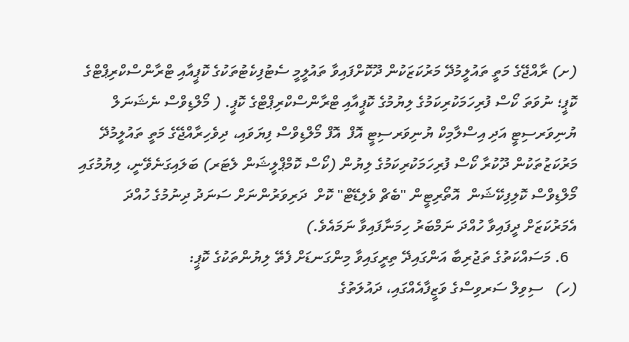(ށ) ރާއްޖޭގެ މަތީ ތައުލީމުދޭ މަރުކަޒަކުން ދޫކޮށްފައިވާ ތައުލީމީ ސެޓުފިކެޓުތަކުގެ ކޮޕީއާއި ޓްރާންސްކްރިޕްޓްގެ ކޮޕީ؛ ނުވަތަ ކޯސް ފުރިހަމަކުރިކަމުގެ ލިޔުމުގެ ކޮޕީއާއި ޓްރާންސްކްރިޕްޓްގެ ކޮޕީ. ( މޯލްޑިވްސް ނެޝަނަލް ޔުނިވަރސިޓީ އަދި އިސްލާމިކް ޔުނިވަރސިޓީ އޮފް  އޮފް މޯލްޑިވްސް ފިޔަވައި، ދިވެހިރާއްޖޭގެ މަތީ ތައުލީމުދޭ މަރުކަޒުތަކުން ދޫކުރާ ކޯސް ފުރިހަމަކުރިކަމުގެ ލިޔުން (ކޯސް ކޮމްޕްލީޝަން ލެޓަރ) ބަލައިގަނެވޭނީ، ލިޔުމުގައި މޯލްޑިވްސް ކޮލިފިކޭޝަން  އޮތޯރިޓީން "ބެޗް ވެލިޑޭޓް" ކޮށް  ދަރިވަރުންނަށް ސަނަދު ދިނުމުގެ ހުއްދަ އެމަރުކަޒަށް ދީފައިވާ ހުއްދަ ނަމްބަރު ހިމަނާފައިވާ ނަމައެވެ.)
  6. މަސައްކަތުގެ ތަޖުރިބާ އަންގައިދޭ ތިރީގައިވާ މިންގަނޑަށް ފެތޭ ލިޔުންތަކުގެ ކޮޕީ:
(ހ)   ސިވިލް ސަރވިސްގެ ވަޒީފާއެއްގައި، ދައުލަތުގެ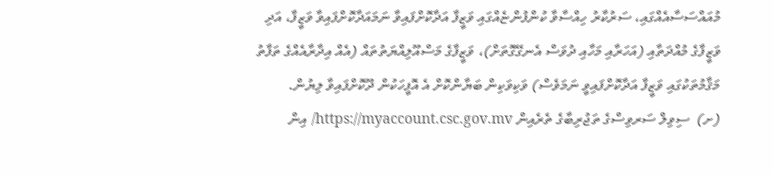މުއައްސަސާއެއްގައި، ސަރުކާރު ހިއްސާވާ ކުންފުންޏެއްގައި ވަޒީފާ އަދާކޮށްފައިވާ ނަމައަދާކޮށްފައިވާ ވަޒީފާ، އަދި ވަޒީފާގެ މުއްދަތާއި (އަހަރާއި މަހާއި ދުވަސް އެނގޭގޮތަށް)، ވަޒީފާގެ މަސްއޫލިއްޔަތުތައް (އެއް އިދާރާއެއްގެ ތަފާތު މަޤާމުތަކުގައި ވަޒީފާ އަދާކޮށްފައިވީ ނަމަވެސް) ވަކިވަކިން ބަޔާންކޮށް އެ އޮފީހަކުން ދޫކޮށްފައިވާ ލިޔުން.
(ށ)  ސިވިލް ސަރވިސްގެ ތަޖުރިބާގެ ތެރެއިން https://myaccount.csc.gov.mv/ އިން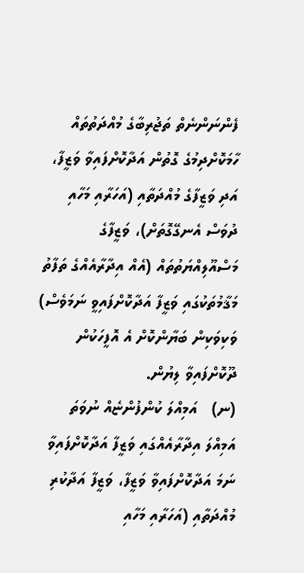ފެންނަންނެތް ތަޖުރިބާގެ މުއްދަތުތައް ހާމަކޮށްދިމުގެ ގޮތުން އަދާކޮށްފައިވާ ވަޒީފާ، އަދި ވަޒީފާގެ މުއްދަތާއި (އަހަރާއި މަހާއި ދުވަސް އެނގޭގޮތަށް)، ވަޒީފާގެ މަސްއޫލިއްޔަތުތައް (އެއް އިދާރާއެއްގެ ތަފާތު މަޤާމުތަކުގައި ވަޒީފާ އަދާކޮށްފައިވީ ނަމަވެސް) ވަކިވަކިން ބަޔާންކޮށް އެ އޮފީހަކުން ދޫކޮށްފައިވާ ލިޔުން.
(ނ)   އަމިއްލަ ކުންފުންޏެއް ނުވަތަ އަމިއްލަ އިދާރާއެއްގައި ވަޒީފާ އަދާކޮށްފައިވާ ނަމަ އަދާކޮށްފައިވާ ވަޒީފާ، ވަޒީފާ އަދާކުރި މުއްދަތާއި (އަހަރާއި މަހާއި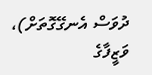ދުވަސް އެނގޭގޮތަށް)، ވަޒީފާގެ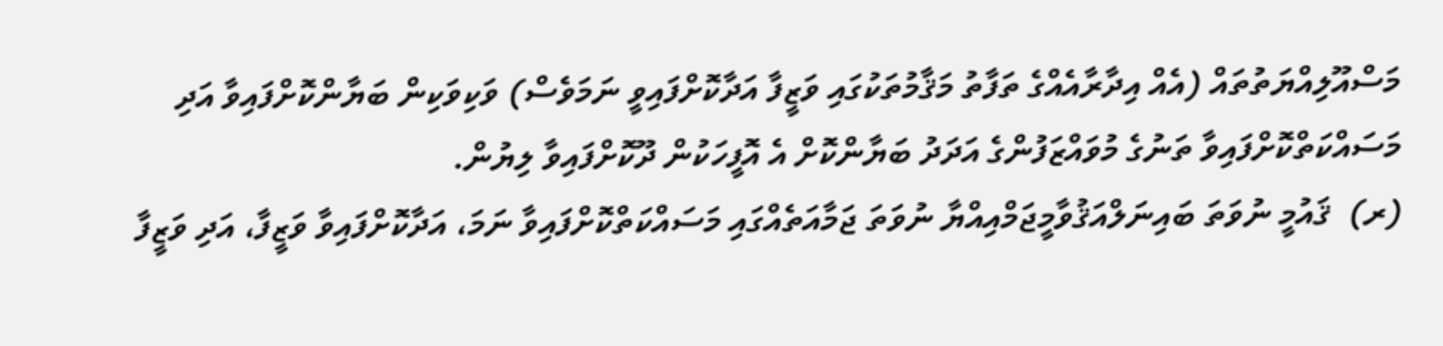މަސްއޫލިއްޔަތުތައް (އެއް އިދާރާއެއްގެ ތަފާތު މަޤާމުތަކުގައި ވަޒީފާ އަދާކޮށްފައިވީ ނަމަވެސް) ވަކިވަކިން ބަޔާންކޮށްފައިވާ އަދި މަސައްކަތްކޮށްފައިވާ ތަނުގެ މުވައްޒަފުންގެ އަދަދު ބަޔާންކޮށް އެ އޮފީހަކުން ދޫކޮށްފައިވާ ލިޔުން.
(ރ)  ޤައުމީ ނުވަތަ ބައިނަލްއަޤުވާމީޖަމްއިއްޔާ ނުވަތަ ޖަމާއަތެއްގައި މަސައްކަތްކޮށްފައިވާ ނަމަ، އަދާކޮށްފައިވާ ވަޒީފާ، އަދި ވަޒީފާ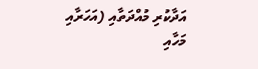އަދާކުރި މުއްދަތާއި (އަހަރާއި މަހާއި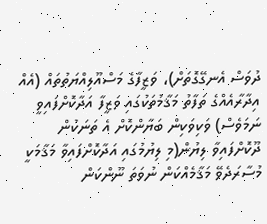ދުވަސް އެނގޭގޮތަށް)، ވަޒީފާގެ މަސްއޫލިއްޔަތުތައް (އެއް އިދާރާއެއްގެ ތަފާތު މަޤާމުތަކުގައި ވަޒީފާ އަދާކޮށްފައިވީ ނަމަވެސް) ވަކިވަކިން ބަޔާންކޮށް އެ ތަނަކުން ދޫކޮށްފައިވާ ލިޔުން(މި ލިޔުމުގައި އަދާކޮށްފައިވާ މަޤާމަކީ މުސާރަދެވޭ މަޤާމެއްކަން ނުވަތަ ނޫންކަން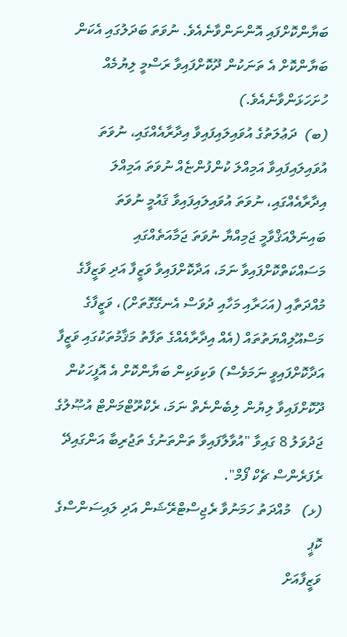ބަޔާންކޮށްފައި އޮންނަންވާނެއެވެ. ނުވަތަ ބަދަލުގައި އެކަން ބަޔާންކޮށް އެ ތަނަކުން ދޫކޮށްފައިވާ ރަސްމީ ލިޔުމެއް ހުށަހަޅަންވާނެއެވެ.)
(ބ)  ދަޢުލަތުގެ އުވައިލައިފައިވާ އިދާރާއެއްގައި، ނުވަތަ އުވައިލައިފައިވާ އަމިއްލަ ކުންފުންޏެއް ނުވަތަ އަމިއްލަ އިދާރާއެއްގައި، ނުވަތަ އުވައިލައިފައިވާ ޤައުމީ ނުވަތަ ބައިނަލްއަޤްވާމީ ޖަމިއްޔާ ނުވަތަ ޖަމާއަތެއްގައި މަސައްކަތްކޮށްފައިވާ ނަމަ، އަދާކޮށްފައިވާ ވަޒީފާ އަދި ވަޒީފާގެ މުއްދަތާއި (އަހަރާއި މަހާއި ދުވަސް އެނގޭގޮތަށް)، ވަޒީފާގެ މަސްއޫލިއްޔަތުތައް (އެއް އިދާރާއެއްގެ ތަފާތު މަޤާމުތަކުގައި ވަޒީފާ އަދާކޮށްފައިވީ ނަމަވެސް) ވަކިވަކިން ބަޔާންކޮށް އެ އޮފީހަކުން ދޫކޮށްފައިވާ ލިޔުން ލިބެންނެތް ނަމަ، ރެކްރޫޓްމަންޓް އުޞޫލުގެ ޖަދުވަލު 8 ގައިވާ "އުވާލާފައިވާ ތަންތަނުގެ ތަޖުރިބާ އަންގައިދޭ ރެފަރެންސް ޗެކް ފޯމް".
(ޅ)   މުއްދަތު ހަމަނުވާ ރެޖިސްޓްރޭޝަން އަދި ލައިސަންސްގެ ކޮޕީ
ވަޒީފާއަށް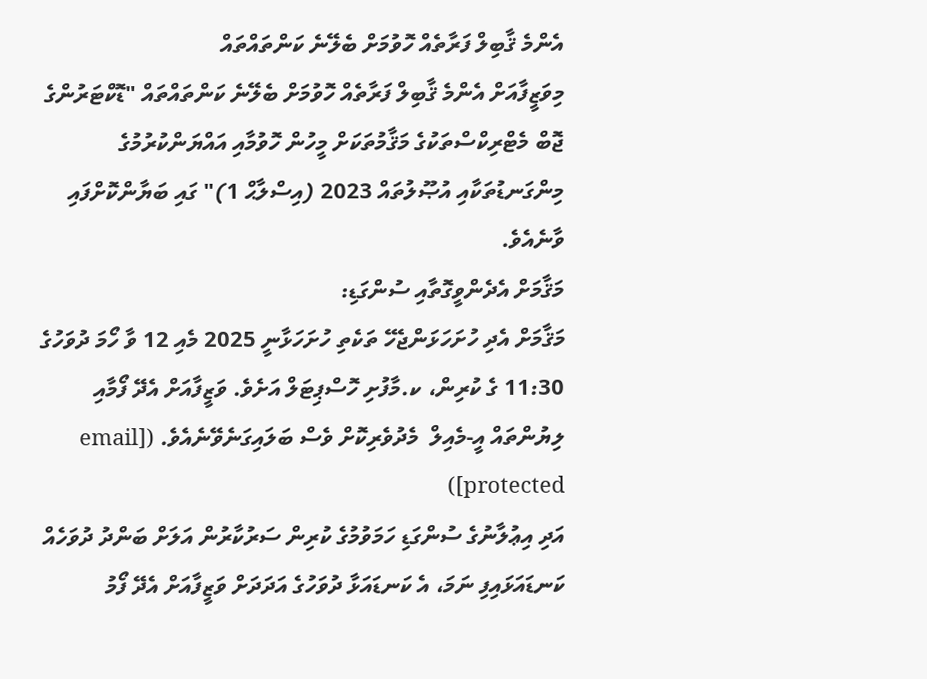އެންމެ ޤާބިލް ފަރާތެއް ހޮވުމަށް ބެލޭނެ ކަންތައްތައް
މިވަޒީފާއަށް އެންމެ ޤާބިލް ފަރާތެއް ހޮވުމަށް ބެލޭނެ ކަންތައްތައް "ޑޮކްޓަރުންގެ ޖޮބް މެޓްރިކްސްތަކުގެ މަޤާމުތަކަށް މީހުން ހޮވުމާއި އައްޔަންކުރުމުގެ މިންގަނޑުތަކާއި އުޞޫލުތައް 2023 (އިސްލާޙް 1)" ގައި ބަޔާންކޮށްފައި ވާނެއެވެ.
މަޤާމަށް އެދެންވީގޮތާއި ސުންގަޑި:
މަޤާމަށް އެދި ހުށަހަޅަންޖެހޭ ތަކެތި ހުށަހަޅާނީ 2025 މެއި 12 ވާ ހޯމަ ދުވަހުގެ 11:30 ގެ ކުރިން، ކ.މާފުށި ހޮސްޕިޓަލް އަށެވެ. ވަޒީފާއަށް އެދޭ ފޯމާއި ލިޔުންތައް އީ-މެއިލް  މެދުވެރިކޮށް ވެސް ބަލައިގަނެވޭނެއެވެ. ([email protected])
އަދި އިޢުލާނުގެ ސުންގަޑި ހަމަވުމުގެ ކުރިން ސަރުކާރުން އަލަށް ބަންދު ދުވަހެއް ކަނޑައަޅައިފި ނަމަ، އެ ކަނޑައަޅާ ދުވަހުގެ އަދަދަށް ވަޒީފާއަށް އެދޭ ފޯމު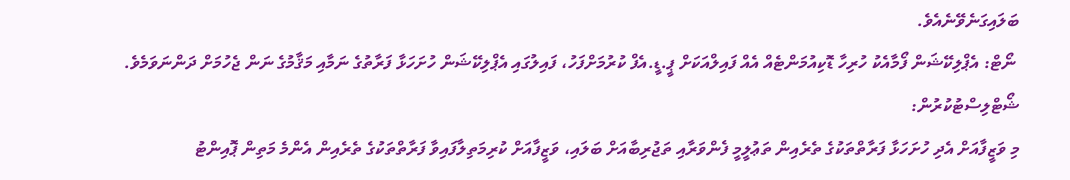ބަލައިގަނެވޭނެއެވެ.
 ނޯޓް: އެޕްލިކޭޝަން ފޯމާއެކު ހުރިހާ ޑޮކިއުމަންޓެއް އެއް ފައިލްއަކަށް ޕީ.ޑީ.އެފް ކުރުމަށްފަހު، ފައިލުގައި އެޕްލިކޭޝަން ހުށަހަޅާ ފަރާތުގެ ނަމާއި މަޤާމުގެ ނަން ޖެހުމަށް ދަންނަވަމެވެ.
ޝޯޓްލިސްޓުކުރުން:
މި ވަޒީފާއަށް އެދި ހުށަހަޅާ ފަރާތްތަކުގެ ތެރެއިން ތަޢުލީމީ ފެންވަރާއި ތަޖުރިބާއަށް ބަލައި، ވަޒީފާއަށް ކުރިމަތިލާފައިވާ ފަރާތްތަކުގެ ތެރެއިން އެންމެ މަތިން ޕޮއިންޓު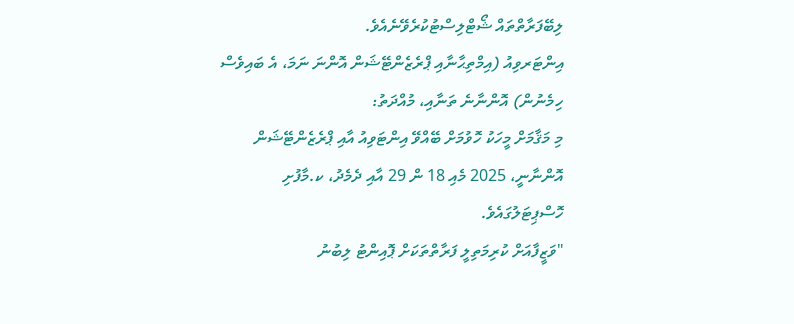ލިބޭފަރާތްތައް ޝޯޓްލިސްޓުކުރެވޭނެއެވެ.
އިންޓަރވިއު (އިމްތިޙާނާއި ޕްރެޒެންޓޭޝަން އޮންނަ ނަމަ، އެ ބައިވެސް ހިމެނުން) އޮންނާނެ ތަނާއި، މުއްދަތު:
މި މަޤާމަށް މީހަކު ހޮވުމަށް ބޭއްވޭ އިންޓަވިއު އާއި ޕްރެޒެންޓޭޝަން އޮންނާނީ، 2025 މެއި 18 ން 29 އާއި ދެމެދު، ކ.މާފުށި ހޮސްޕިޓަލުގައެވެ.
"ވަޒީފާއަށް ކުރިމަތިލީ ފަރާތްތަކަށް ޕޮއިންޓު ލިބުނު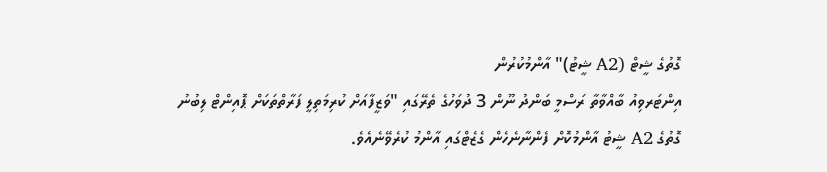ގޮތުގެ ޝީޓް (A2 ޝީޓު)" އާންމުކުރުން
އިންޓަރވިއު ބާއްވާތާ ރަސްމީ ބަންދު ނޫން 3 ދުވަހުގެ ތެރޭގައި "ވަޒީފާއަށް ކުރިމަތިލީ ފަރާތްތަކަށް ޕޮއިންޓް ލިބުނު ގޮތުގެ A2 ޝީޓު އާންމުކޮށް ފެންނާނެހެން ގެޒެޓްގައި އާންމު ކުރެވޭނެއެވެ.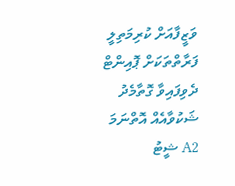ވަޒީފާއަށް ކުރިމަތިލީ ފަރާތްތަކަށް ޕޮއިންޓް ދެވިފައިވާ ގޮތާމެދު ޝަކުވާއެއް އޮތްނަމަ A2 ޝީޓު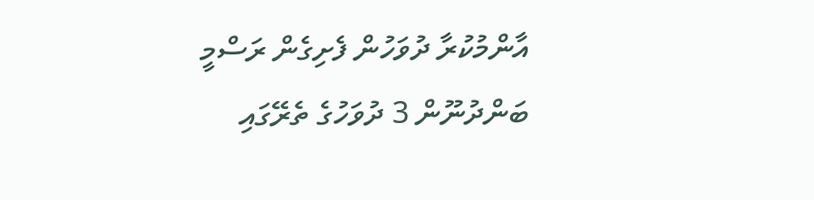އާންމުކުރާ ދުވަހުން ފެށިގެން ރަސްމީ ބަންދުނޫން 3 ދުވަހުގެ ތެރޭގައި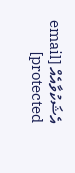އެޝަކުވާއެއް [email protected]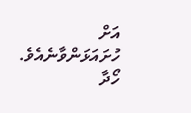އަށް  ހުށައަޅަންވާނެއެވެ.
ހޯދާ